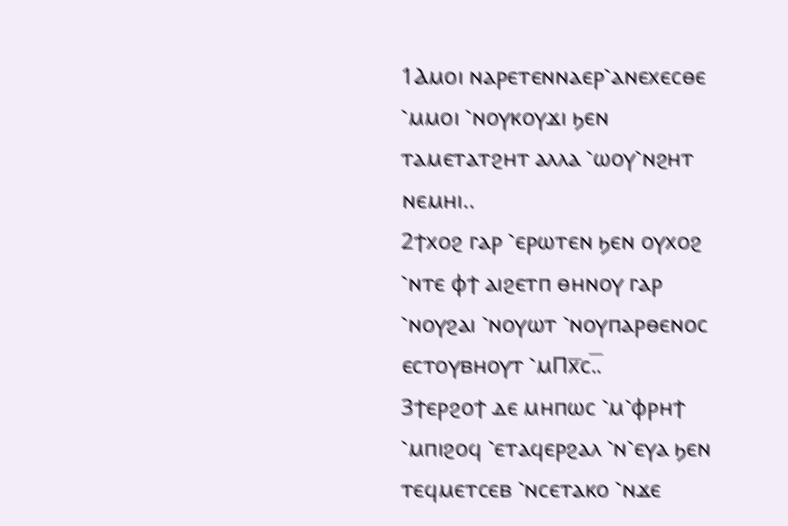1Ⲁⲙⲟⲓ ⲛⲁⲣⲉⲧⲉⲛⲛⲁⲉⲣ⳿ⲁⲛⲉⲭⲉⲥⲑⲉ ⳿ⲙⲙⲟⲓ ⳿ⲛⲟⲩⲕⲟⲩϫⲓ ϧⲉⲛ ⲧⲁⲙⲉⲧⲁⲧϩⲏⲧ ⲁⲗⲗⲁ ⳿ⲱⲟⲩ⳿ⲛϩⲏⲧ ⲛⲉⲙⲏⲓ..
2ϯⲭⲟϩ ⲅⲁⲣ ⳿ⲉⲣⲱⲧⲉⲛ ϧⲉⲛ ⲟⲩⲭⲟϩ ⳿ⲛⲧⲉ ⲫϯ ⲁⲓϩⲉⲧⲡ ⲑⲏⲛⲟⲩ ⲅⲁⲣ ⳿ⲛⲟⲩϩⲁⲓ ⳿ⲛⲟⲩⲱⲧ ⳿ⲛⲟⲩⲡⲁⲣⲑⲉⲛⲟⲥ ⲉⲥⲧⲟⲩⲃⲏⲟⲩⲧ ⳿ⲙⲠⲭ̅ⲥ.̅.
3ϯⲉⲣϩⲟϯ ⲇⲉ ⲙⲏⲡⲱⲥ ⳿ⲙ⳿ⲫⲣⲏϯ ⳿ⲙⲡⲓϩⲟϥ ⳿ⲉⲧⲁϥⲉⲣϩⲁⲗ ⳿ⲛ⳿ⲉⲩⲁ ϧⲉⲛ ⲧⲉϥⲙⲉⲧⲥⲉⲃ ⳿ⲛⲥⲉⲧⲁⲕⲟ ⳿ⲛϫⲉ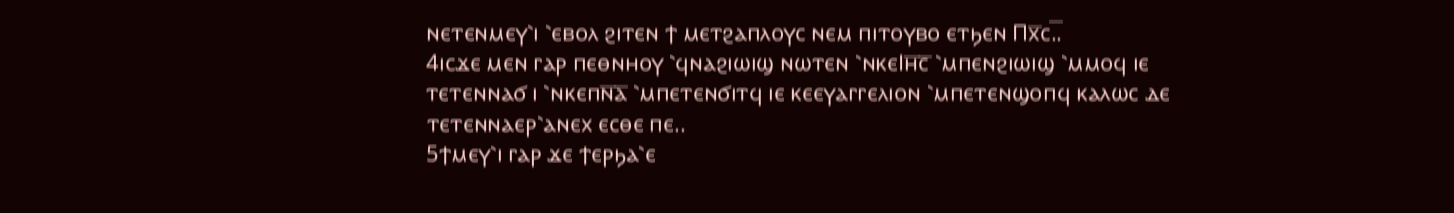ⲛⲉⲧⲉⲛⲙⲉⲩ⳿ⲓ ⳿ⲉⲃⲟⲗ ϩⲓⲧⲉⲛ ϯ ⲙⲉⲧϩⲁⲡⲗⲟⲩⲥ ⲛⲉⲙ ⲡⲓⲧⲟⲩⲃⲟ ⲉⲧϧⲉⲛ Ⲡⲭ̅ⲥ.̅.
4ⲓⲥϫⲉ ⲙⲉⲛ ⲅⲁⲣ ⲡⲉⲑⲛⲏⲟⲩ ⳿ϥⲛⲁϩⲓⲱⲓϣ ⲛⲱⲧⲉⲛ ⳿ⲛⲕⲉⲒⲏ̅ⲥ̅ ⳿ⲙⲡⲉⲛϩⲓⲱⲓϣ ⳿ⲙⲙⲟϥ ⲓⲉ ⲧⲉⲧⲉⲛⲛⲁϭ ⲓ ⳿ⲛⲕⲉⲡⲛ̅ⲁ̅ ⳿ⲙⲡⲉⲧⲉⲛϭⲓⲧϥ ⲓⲉ ⲕⲉⲉⲩⲁⲅⲅⲉⲗⲓⲟⲛ ⳿ⲙⲡⲉⲧⲉⲛϣⲟⲡϥ ⲕⲁⲗⲱⲥ ⲇⲉ ⲧⲉⲧⲉⲛⲛⲁⲉⲣ⳿ⲁⲛⲉⲭ ⲉⲥⲑⲉ ⲡⲉ..
5ϯⲙⲉⲩ⳿ⲓ ⲅⲁⲣ ϫⲉ ϯⲉⲣϧⲁ⳿ⲉ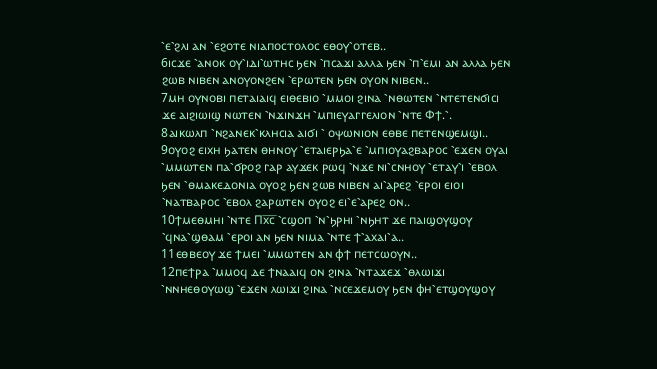⳿ⲉ⳿ϩⲗⲓ ⲁⲛ ⳿ⲉϩⲟⲧⲉ ⲛⲓⲁⲡⲟⲥⲧⲟⲗⲟⲥ ⲉⲑⲟⲩ⳿ⲟⲧⲉⲃ..
6ⲓⲥϫⲉ ⳿ⲁⲛⲟⲕ ⲟⲩ⳿ⲓⲇⲓ⳿ⲱⲧⲏⲥ ϧⲉⲛ ⳿ⲡⲥⲁϫⲓ ⲁⲗⲗⲁ ϧⲉⲛ ⳿ⲡ⳿ⲉⲙⲓ ⲁⲛ ⲁⲗⲗⲁ ϧⲉⲛ ϩⲱⲃ ⲛⲓⲃⲉⲛ ⲁⲛⲟⲩⲟⲛϩⲉⲛ ⳿ⲉⲣⲱⲧⲉⲛ ϧⲉⲛ ⲟⲩⲟⲛ ⲛⲓⲃⲉⲛ..
7ⲙⲏ ⲟⲩⲛⲟⲃⲓ ⲡⲉⲧⲁⲓⲁⲓϥ ⲉⲓⲑⲉⲃⲓⲟ ⳿ⲙⲙⲟⲓ ϩⲓⲛⲁ ⳿ⲛⲑⲱⲧⲉⲛ ⳿ⲛⲧⲉⲧⲉⲛϭⲓⲥⲓ ϫⲉ ⲁⲓϩⲓⲱⲓϣ ⲛⲱⲧⲉⲛ ⳿ⲛϫⲓⲛϫⲏ ⳿ⲙⲡⲓⲉⲩⲁⲅⲅⲉⲗⲓⲟⲛ ⳿ⲛⲧⲉ Ⲫϯ.⳿.
8ⲁⲓⲕⲱⲗⲡ ⳿ⲛϩⲁⲛⲉⲕ⳿ⲕⲗⲏⲥⲓⲁ ⲁⲓϭⲓ ⳿ ⲟⲯⲱⲛⲓⲟⲛ ⲉⲑⲃⲉ ⲡⲉⲧⲉⲛϣⲉⲙϣⲓ..
9ⲟⲩⲟϩ ⲉⲓⲭⲏ ϧⲁⲧⲉⲛ ⲑⲏⲛⲟⲩ ⳿ⲉⲧⲁⲓⲉⲣϧⲁ⳿ⲉ ⳿ⲙⲡⲓⲟⲩⲁϩⲃⲁⲣⲟⲥ ⳿ⲉϫⲉⲛ ⲟⲩⲁⲓ ⳿ⲙⲙⲱⲧⲉⲛ ⲡⲁ⳿ϭⲣⲟϩ ⲅⲁⲣ ⲁⲩϫⲉⲕ ⲣⲱϥ ⳿ⲛϫⲉ ⲛⲓ⳿ⲥⲛⲏⲟⲩ ⳿ⲉⲧⲁⲩ⳿ⲓ ⳿ⲉⲃⲟⲗ ϧⲉⲛ ⳿ⲑⲙⲁⲕⲉⲇⲟⲛⲓⲁ ⲟⲩⲟϩ ϧⲉⲛ ϩⲱⲃ ⲛⲓⲃⲉⲛ ⲁⲓ⳿ⲁⲣⲉϩ ⳿ⲉⲣⲟⲓ ⲉⲓⲟⲓ ⳿ⲛⲁⲧⲃⲁⲣⲟⲥ ⳿ⲉⲃⲟⲗ ϩⲁⲣⲱⲧⲉⲛ ⲟⲩⲟϩ ⲉⲓ⳿ⲉ⳿ⲁⲣⲉϩ ⲟⲛ..
10ϯⲙⲉⲑⲙⲏⲓ ⳿ⲛⲧⲉ Ⲡⲭ̅ⲥ̅ ⳿ⲥϣⲟⲡ ⳿ⲛ⳿ϧⲣⲏⲓ ⳿ⲛϧⲏⲧ ϫⲉ ⲡⲁⲓϣⲟⲩϣⲟⲩ ⳿ϥⲛⲁ⳿ϣⲑⲁⲙ ⳿ⲉⲣⲟⲓ ⲁⲛ ϧⲉⲛ ⲛⲓⲙⲁ ⳿ⲛⲧⲉ ϯ⳿ⲁⲭⲁⲓ⳿ⲁ..
11ⲉⲑⲃⲉⲟⲩ ϫⲉ ϯⲙⲉⲓ ⳿ⲙⲙⲱⲧⲉⲛ ⲁⲛ ⲫϯ ⲡⲉⲧⲥⲱⲟⲩⲛ..
12ⲡⲉϯⲣⲁ ⳿ⲙⲙⲟϥ ⲇⲉ ϯⲛⲁⲁⲓϥ ⲟⲛ ϩⲓⲛⲁ ⳿ⲛⲧⲁϫⲉϫ ⳿ⲑⲗⲱⲓϫⲓ ⳿ⲛⲛⲏⲉⲑⲟⲩⲱϣ ⳿ⲉϫⲉⲛ ⲗⲱⲓϫⲓ ϩⲓⲛⲁ ⳿ⲛⲥⲉϫⲉⲙⲟⲩ ϧⲉⲛ ⲫⲏ⳿ⲉⲧϣⲟⲩϣⲟⲩ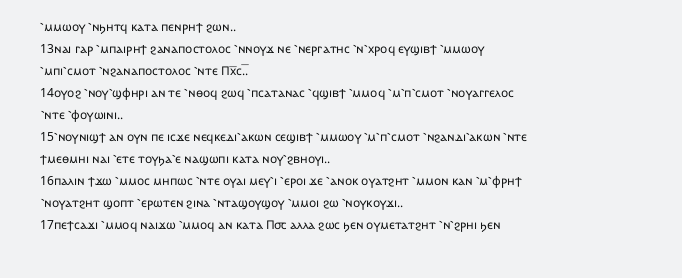⳿ⲙⲙⲱⲟⲩ ⳿ⲛϧⲏⲧϥ ⲕⲁⲧⲁ ⲡⲉⲛⲣⲏϯ ϩⲱⲛ..
13ⲛⲁⲓ ⲅⲁⲣ ⳿ⲙⲡⲁⲓⲣⲏϯ ϩⲁⲛⲁⲡⲟⲥⲧⲟⲗⲟⲥ ⳿ⲛⲛⲟⲩϫ ⲛⲉ ⳿ⲛⲉⲣⲅⲁⲧⲏⲥ ⳿ⲛ⳿ⲭⲣⲟϥ ⲉⲩϣⲓⲃϯ ⳿ⲙⲙⲱⲟⲩ ⳿ⲙⲡⲓ⳿ⲥⲙⲟⲧ ⳿ⲛϩⲁⲛⲁⲡⲟⲥⲧⲟⲗⲟⲥ ⳿ⲛⲧⲉ Ⲡⲭ̅ⲥ.̅.
14ⲟⲩⲟϩ ⳿ⲛⲟⲩ⳿ϣⲫⲏⲣⲓ ⲁⲛ ⲧⲉ ⳿ⲛⲑⲟϥ ϩⲱϥ ⳿ⲡⲥⲁⲧⲁⲛⲁⲥ ⳿ϥϣⲓⲃϯ ⳿ⲙⲙⲟϥ ⳿ⲙ⳿ⲡ⳿ⲥⲙⲟⲧ ⳿ⲛⲟⲩⲁⲅⲅⲉⲗⲟⲥ ⳿ⲛⲧⲉ ⳿ⲫⲟⲩⲱⲓⲛⲓ..
15⳿ⲛⲟⲩⲛⲓϣϯ ⲁⲛ ⲟⲩⲛ ⲡⲉ ⲓⲥϫⲉ ⲛⲉϥⲕⲉⲇⲓ⳿ⲁⲕⲱⲛ ⲥⲉϣⲓⲃϯ ⳿ⲙⲙⲱⲟⲩ ⳿ⲙ⳿ⲡ⳿ⲥⲙⲟⲧ ⳿ⲛϩⲁⲛⲇⲓ⳿ⲁⲕⲱⲛ ⳿ⲛⲧⲉ ϯⲙⲉⲑⲙⲏⲓ ⲛⲁⲓ ⳿ⲉⲧⲉ ⲧⲟⲩϧⲁ⳿ⲉ ⲛⲁϣⲱⲡⲓ ⲕⲁⲧⲁ ⲛⲟⲩ⳿ϩⲃⲏⲟⲩⲓ..
16ⲡⲁⲗⲓⲛ ϯϫⲱ ⳿ⲙⲙⲟⲥ ⲙⲏⲡⲱⲥ ⳿ⲛⲧⲉ ⲟⲩⲁⲓ ⲙⲉⲩ⳿ⲓ ⳿ⲉⲣⲟⲓ ϫⲉ ⳿ⲁⲛⲟⲕ ⲟⲩⲁⲧϩⲏⲧ ⳿ⲙⲙⲟⲛ ⲕⲁⲛ ⳿ⲙ⳿ⲫⲣⲏϯ ⳿ⲛⲟⲩⲁⲧϩⲏⲧ ϣⲟⲡⲧ ⳿ⲉⲣⲱⲧⲉⲛ ϩⲓⲛⲁ ⳿ⲛⲧⲁϣⲟⲩϣⲟⲩ ⳿ⲙⲙⲟⲓ ϩⲱ ⳿ⲛⲟⲩⲕⲟⲩϫⲓ..
17ⲡⲉϯⲥⲁϫⲓ ⳿ⲙⲙⲟϥ ⲛⲁⲓϫⲱ ⳿ⲙⲙⲟϥ ⲁⲛ ⲕⲁⲧⲁ Ⲡ⳪ ⲁⲗⲗⲁ ϩⲱⲥ ϧⲉⲛ ⲟⲩⲙⲉⲧⲁⲧϩⲏⲧ ⳿ⲛ⳿ϩⲣⲏⲓ ϧⲉⲛ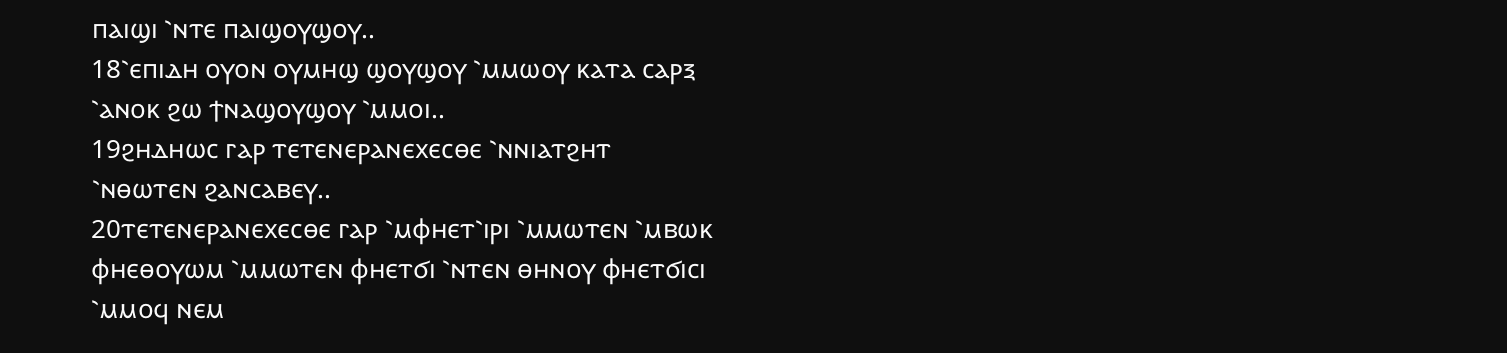ⲡⲁⲓϣⲓ ⳿ⲛⲧⲉ ⲡⲁⲓϣⲟⲩϣⲟⲩ..
18⳿ⲉⲡⲓⲇⲏ ⲟⲩⲟⲛ ⲟⲩⲙⲏϣ ϣⲟⲩϣⲟⲩ ⳿ⲙⲙⲱⲟⲩ ⲕⲁⲧⲁ ⲥⲁⲣⲝ ⳿ⲁⲛⲟⲕ ϩⲱ ϯⲛⲁϣⲟⲩϣⲟⲩ ⳿ⲙⲙⲟⲓ..
19ϩⲏⲇⲏⲱⲥ ⲅⲁⲣ ⲧⲉⲧⲉⲛⲉⲣⲁⲛⲉⲭⲉⲥⲑⲉ ⳿ⲛⲛⲓⲁⲧϩⲏⲧ ⳿ⲛⲑⲱⲧⲉⲛ ϩⲁⲛⲥⲁⲃⲉⲩ..
20ⲧⲉⲧⲉⲛⲉⲣⲁⲛⲉⲭⲉⲥⲑⲉ ⲅⲁⲣ ⳿ⲙⲫⲏⲉⲧ⳿ⲓⲣⲓ ⳿ⲙⲙⲱⲧⲉⲛ ⳿ⲙⲃⲱⲕ ⲫⲏⲉⲑⲟⲩⲱⲙ ⳿ⲙⲙⲱⲧⲉⲛ ⲫⲏⲉⲧϭⲓ ⳿ⲛⲧⲉⲛ ⲑⲏⲛⲟⲩ ⲫⲏⲉⲧϭⲓⲥⲓ ⳿ⲙⲙⲟϥ ⲛⲉⲙ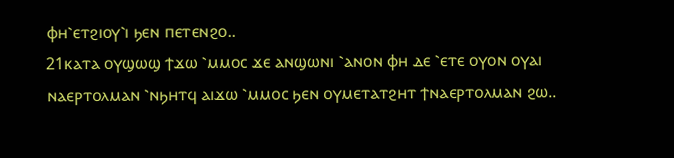ⲫⲏ⳿ⲉⲧϩⲓⲟⲩ⳿ⲓ ϧⲉⲛ ⲡⲉⲧⲉⲛϩⲟ..
21ⲕⲁⲧⲁ ⲟⲩϣⲱϣ ϯϫⲱ ⳿ⲙⲙⲟⲥ ϫⲉ ⲁⲛϣⲱⲛⲓ ⳿ⲁⲛⲟⲛ ⲫⲏ ⲇⲉ ⳿ⲉⲧⲉ ⲟⲩⲟⲛ ⲟⲩⲁⲓ ⲛⲁⲉⲣⲧⲟⲗⲙⲁⲛ ⳿ⲛϧⲏⲧϥ ⲁⲓϫⲱ ⳿ⲙⲙⲟⲥ ϧⲉⲛ ⲟⲩⲙⲉⲧⲁⲧϩⲏⲧ ϯⲛⲁⲉⲣⲧⲟⲗⲙⲁⲛ ϩⲱ..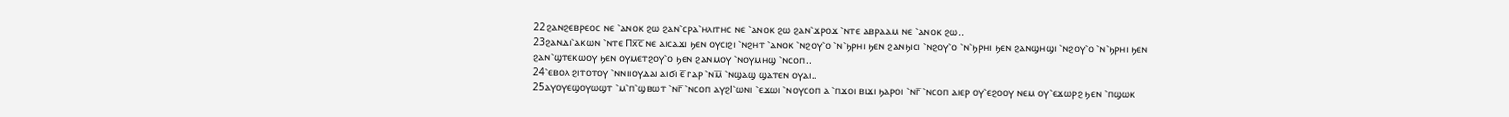22ϩⲁⲛϩⲉⲃⲣⲉⲟⲥ ⲛⲉ ⳿ⲁⲛⲟⲕ ϩⲱ ϩⲁⲛ⳿ⲥⲣⲁ⳿ⲏⲗⲓⲧⲏⲥ ⲛⲉ ⳿ⲁⲛⲟⲕ ϩⲱ ϩⲁⲛ⳿ϫⲣⲟϫ ⳿ⲛⲧⲉ ⲁⲃⲣⲁⲁⲙ ⲛⲉ ⳿ⲁⲛⲟⲕ ϩⲱ..
23ϩⲁⲛⲇⲓ⳿ⲁⲕⲱⲛ ⳿ⲛⲧⲉ Ⲡⲭ̅ⲥ̅ ⲛⲉ ⲁⲓⲥⲁϫⲓ ϧⲉⲛ ⲟⲩⲥⲓϩⲓ ⳿ⲛϩⲏⲧ ⳿ⲁⲛⲟⲕ ⳿ⲛϩⲟⲩ⳿ⲟ ⳿ⲛ⳿ϧⲣⲏⲓ ϧⲉⲛ ϩⲁⲛϧⲓⲥⲓ ⳿ⲛϩⲟⲩ⳿ⲟ ⳿ⲛ⳿ϧⲣⲏⲓ ϧⲉⲛ ϩⲁⲛϣⲏϣⲓ ⳿ⲛϩⲟⲩ⳿ⲟ ⳿ⲛ⳿ϧⲣⲏⲓ ϧⲉⲛ ϩⲁⲛ⳿ϣⲧⲉⲕⲱⲟⲩ ϧⲉⲛ ⲟⲩⲙⲉⲧϩⲟⲩ⳿ⲟ ϧⲉⲛ ϩⲁⲛⲙⲟⲩ ⳿ⲛⲟⲩⲙⲏϣ ⳿ⲛⲥⲟⲡ..
24⳿ⲉⲃⲟⲗ ϩⲓⲧⲟⲧⲟⲩ ⳿ⲛⲛⲓⲓⲟⲩⲇⲁⲓ ⲁⲓϭⲓ ⲉ̅ ⲅⲁⲣ ⳿ⲛⲙ̅ ⳿ⲛϣⲁϣ ϣⲁⲧⲉⲛ ⲟⲩⲁⲓ..
25ⲁⲩⲟⲩⲉϣⲟⲩⲱϣⲧ ⳿ⲙ⳿ⲡ⳿ϣⲃⲱⲧ ⳿ⲛⲅ̅ ⳿ⲛⲥⲟⲡ ⲁⲩϩⲒ⳿ⲱⲛⲓ ⳿ⲉϫⲱⲓ ⳿ⲛⲟⲩⲥⲟⲡ ⲁ ⳿ⲡϫⲟⲓ ⲃⲓϫⲓ ϧⲁⲣⲟⲓ ⳿ⲛⲅ̅ ⳿ⲛⲥⲟⲡ ⲁⲓⲉⲣ ⲟⲩ⳿ⲉϩⲟⲟⲩ ⲛⲉⲙ ⲟⲩ⳿ⲉϫⲱⲣϩ ϧⲉⲛ ⳿ⲡϣⲱⲕ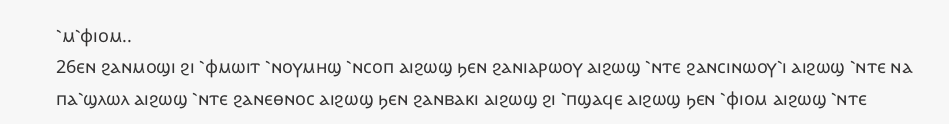⳿ⲙ⳿ⲫⲓⲟⲙ..
26ⲉⲛ ϩⲁⲛⲙⲟϣⲓ ϩⲓ ⳿ⲫⲙⲱⲓⲧ ⳿ⲛⲟⲩⲙⲏϣ ⳿ⲛⲥⲟⲡ ⲁⲓϩⲱϣ ϧⲉⲛ ϩⲁⲛⲓⲁⲣⲱⲟⲩ ⲁⲓϩⲱϣ ⳿ⲛⲧⲉ ϩⲁⲛⲥⲓⲛⲱⲟⲩ⳿ⲓ ⲁⲓϩⲱϣ ⳿ⲛⲧⲉ ⲛⲁ ⲡⲁ⳿ϣⲗⲱⲗ ⲁⲓϩⲱϣ ⳿ⲛⲧⲉ ϩⲁⲛⲉⲑⲛⲟⲥ ⲁⲓϩⲱϣ ϧⲉⲛ ϩⲁⲛⲃⲁⲕⲓ ⲁⲓϩⲱϣ ϩⲓ ⳿ⲡϣⲁϥⲉ ⲁⲓϩⲱϣ ϧⲉⲛ ⳿ⲫⲓⲟⲙ ⲁⲓϩⲱϣ ⳿ⲛⲧⲉ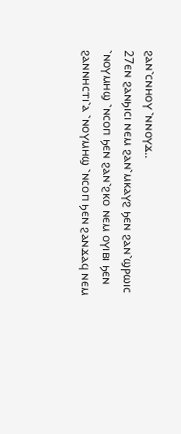ϩⲁⲛ⳿ⲥⲛⲏⲟⲩ ⳿ⲛⲛⲟⲩϫ..
27ⲉⲛ ϩⲁⲛϧⲓⲥⲓ ⲛⲉⲙ ϩⲁⲛ⳿ⲙⲕⲁⲩϩ ϧⲉⲛ ϩⲁⲛ⳿ϣⲣⲱⲓⲥ ⳿ⲛⲟⲩⲙⲏϣ ⳿ⲛⲥⲟⲡ ϧⲉⲛ ϩⲁⲛ⳿ϩⲕⲟ ⲛⲉⲙ ⲟⲩⲓⲃⲓ ϧⲉⲛ ϩⲁⲛⲛⲏⲥⲧⲓ⳿ⲁ ⳿ⲛⲟⲩⲙⲏϣ ⳿ⲛⲥⲟⲡ ϧⲉⲛ ϩⲁⲛϫⲁϥ ⲛⲉⲙ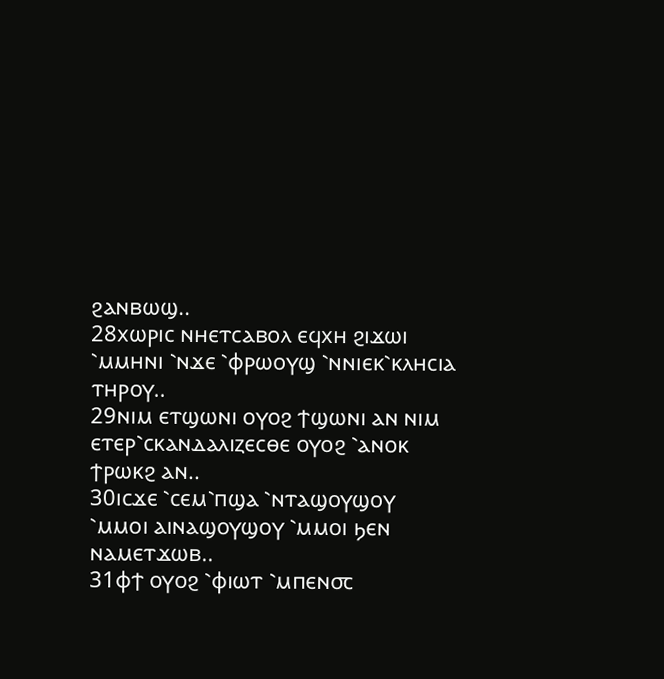ϩⲁⲛⲃⲱϣ..
28ⲭⲱⲣⲓⲥ ⲛⲏⲉⲧⲥⲁⲃⲟⲗ ⲉϥⲭⲏ ϩⲓϫⲱⲓ ⳿ⲙⲙⲏⲛⲓ ⳿ⲛϫⲉ ⳿ⲫⲣⲱⲟⲩϣ ⳿ⲛⲛⲓⲉⲕ⳿ⲕⲗⲏⲥⲓⲁ ⲧⲏⲣⲟⲩ..
29ⲛⲓⲙ ⲉⲧϣⲱⲛⲓ ⲟⲩⲟϩ ϯϣⲱⲛⲓ ⲁⲛ ⲛⲓⲙ ⲉⲧⲉⲣ⳿ⲥⲕⲁⲛⲇⲁⲗⲓⲍⲉⲥⲑⲉ ⲟⲩⲟϩ ⳿ⲁⲛⲟⲕ ϯⲣⲱⲕϩ ⲁⲛ..
30ⲓⲥϫⲉ ⳿ⲥⲉⲙ⳿ⲡϣⲁ ⳿ⲛⲧⲁϣⲟⲩϣⲟⲩ ⳿ⲙⲙⲟⲓ ⲁⲓⲛⲁϣⲟⲩϣⲟⲩ ⳿ⲙⲙⲟⲓ ϧⲉⲛ ⲛⲁⲙⲉⲧϫⲱⲃ..
31ⲫϯ ⲟⲩⲟϩ ⳿ⲫⲓⲱⲧ ⳿ⲙⲡⲉⲛ⳪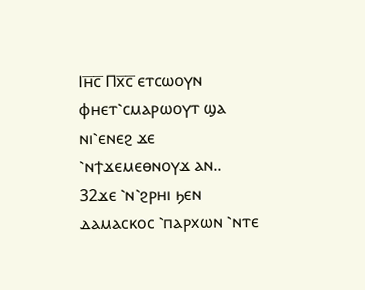Ⲓⲏ̅ⲥ̅ Ⲡⲭ̅ⲥ̅ ⲉⲧⲥⲱⲟⲩⲛ ⲫⲏⲉⲧ⳿ⲥⲙⲁⲣⲱⲟⲩⲧ ϣⲁ ⲛⲓ⳿ⲉⲛⲉϩ ϫⲉ ⳿ⲛϯϫⲉⲙⲉⲑⲛⲟⲩϫ ⲁⲛ..
32ϫⲉ ⳿ⲛ⳿ϩⲣⲏⲓ ϧⲉⲛ ⲇⲁⲙⲁⲥⲕⲟⲥ ⳿ⲡⲁⲣⲭⲱⲛ ⳿ⲛⲧⲉ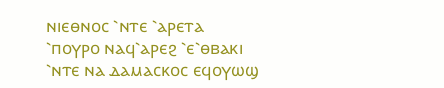ⲛⲓⲉⲑⲛⲟⲥ ⳿ⲛⲧⲉ ⳿ⲁⲣⲉⲧⲁ ⳿ⲡⲟⲩⲣⲟ ⲛⲁϥ⳿ⲁⲣⲉϩ ⳿ⲉ⳿ⲑⲃⲁⲕⲓ ⳿ⲛⲧⲉ ⲛⲁ ⲇⲁⲙⲁⲥⲕⲟⲥ ⲉϥⲟⲩⲱϣ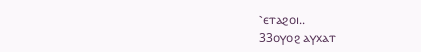⳿ⲉⲧⲁϩⲟⲓ..
33ⲟⲩⲟϩ ⲁⲩⲭⲁⲧ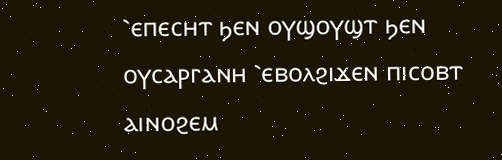⳿ⲉⲡⲉⲥⲏⲧ ϧⲉⲛ ⲟⲩϣⲟⲩϣⲧ ϧⲉⲛ ⲟⲩⲥⲁⲣⲅⲁⲛⲏ ⳿ⲉⲃⲟⲗϩⲓϫⲉⲛ ⲡⲓⲥⲟⲃⲧ ⲁⲓⲛⲟϩⲉⲙ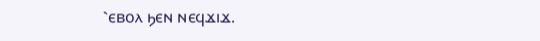⳿ⲉⲃⲟⲗ ϧⲉⲛ ⲛⲉϥϫⲓϫ.